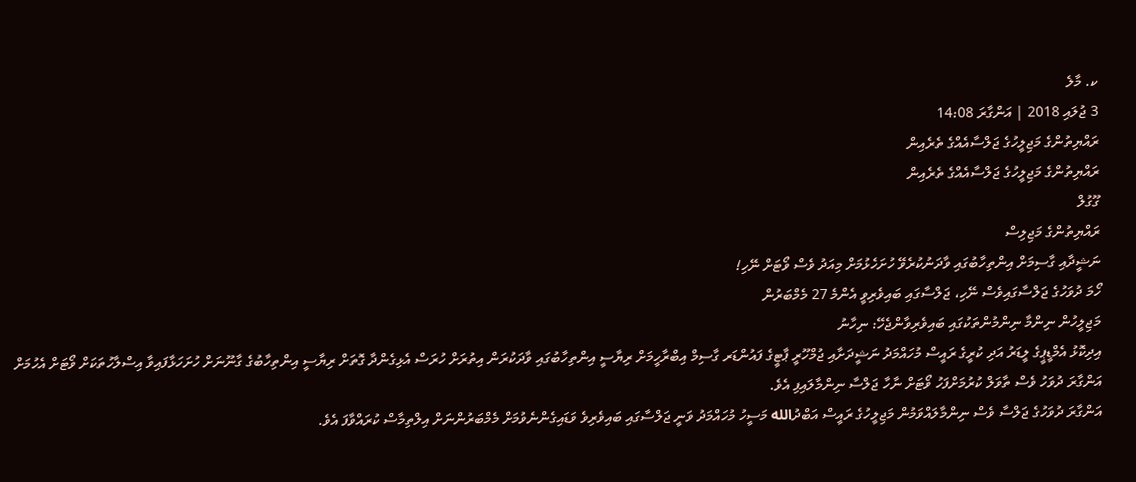ކ. މާލެ
3 ޖުލައި 2018 | އަންގާރަ 14:08
ރައްޔިތުންގެ މަޖިލީހުގެ ޖަލްސާއެއްގެ ތެރެއިން
ރައްޔިތުންގެ މަޖިލީހުގެ ޖަލްސާއެއްގެ ތެރެއިން
ގޫގުލް
ރައްޔިތުންގެ މަޖިލިސް
ނަޝީދާއި ގާސިމަށް އިންތިހާބުގައި ވާދަނުކުރެވޭ ހުށަހެޅުމަށް މިއަދު ވެސް ވޯޓަށް ނޭހި!
ހޯމަ ދުވަހުގެ ޖަލްސާގައިވެސް ނޭހި، ޖަލްސާގައި ބައިވެރިވީ އެންމެ 27 މެމްބަރުން
މަޖިލީހުން ނިންމާ ނިންމުންތަކުގައި ބައިވެރިވާންޖެހޭ: ނިހާނު
އިދިކޮޅު އެމްޑީޕީގެ ލީޑަރު އަދި ކުރީގެ ރައީސް މުހައްމަދު ނަޝީދަށާއި ޖުމްހޫރީ ޕާޓީގެ ފައުންޑަރ ގާސިމް އިބްރާހީމަށް ރިޔާސީ އިންތިހާބުގައި ވާދަކުރަން އިތުރަށް ހުރަސް އެޅިގެންދާ ގޮތަށް ރިޔާސީ އިންތިހާބުގެ ގާނޫނަށް ހުށަހަޅާފައިވާ އިސްލާހުތަކަށް ވޯޓަށް އެހުމަށް އަންގާރަ ދުވަހު ވެސް ތާވަލް ކުރުމަށްފަހު ވޯޓަށް ނާހާ ޖަލްސާ ނިންމާލައިފި އެވެ.
އަންގާރަ ދުވަހުގެ ޖަލްސާ ވެސް ނިންމާލައްވަމުން މަޖިލީހުގެ ރައީސް އަބްދުالله މަސީހު މުހައްމަދު ވަނީ ޖަލްސާގައި ބައިވެރިވެ ވަޑައިގެންނެވުމަށް މެމްބަރުންނަށް އިލްތިމާސް ކުރައްވާފަ އެވެ.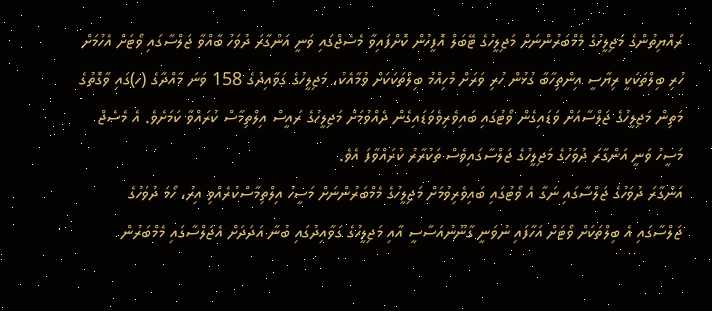ރައްޔިތުންގެ މަޖިލީހުގެ މެމްބަރުންނަށް މަޖިލީހުގެ ޓޭބަލް އޮފީހުން ކޮށްފައިވާ މެސެޖްގައި ވަނީ އަންގާރަ ދުވަހު ބާއްވާ ޖަލްސާގައި ވޯޓަށް އެހުމަށް ހުރި ބިލްތަކަކީ ރިޔާސީ އިންތިހާބާ ގުޅުން ހުރި ވަރަށް މުހިއްމު ބިލްތަކަކަށް ވުމާއެކު، މަޖިލީހުގެ ގަވާއިދުގެ 158 ވަނަ މާއްދާގެ (ހ)ގައި ވާގޮތުގެ މަތިން މަޖިލީހުގެ ޖަލްސާއަށް ވަޑައިގެން ވޯޓުގައި ބައިވެރިވެވަޑައިގެން ދެއްވުމަށް މަޖިލީހުގެ ރައީސް އިލްތިމާސް ކުރައްވާ ކަމަށެވެ. އެ މެސެޖް މަސީހު ވަނީ އަންގާރަ ދުވަހުގެ މަޖިލީހުގެ ޖަލްސާގައިވެސް ތަކުރާރު ކުރައްވާފަ އެވެ.
އަންގާރަ ދުވަހުގެ ޖަލްސާގައި ނަގާ އެ ވޯޓުގައި ބައިވެރިވުމަށް މަޖިލީހުގެ މެމްބަރުންނަށް މަސީހު އިލްތިމާސްކުރެއްވި އިރު، ހޯމަ ދުވަހުގެ ޖަލްސާގައި އެ ބިލްތަކަށް ވޯޓަށް އަހާފައި ނުވަނީ ގާނޫނުއަސާސީ އާއި މަޖިލީހުގެ ގަވާއިދުގައި ބުނާ އަދަދަށް އެޖަލްސާގައި މެމްބަރުން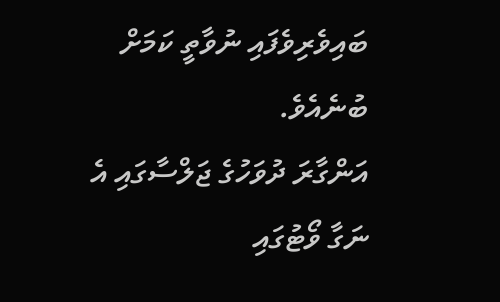ބައިވެރިވެފައި ނުވާތީ ކަމަށް ބުނެއެވެ.
އަންގާރަ ދުވަހުގެ ޖަލްސާގައި އެ ނަގާ ވޯޓުގައި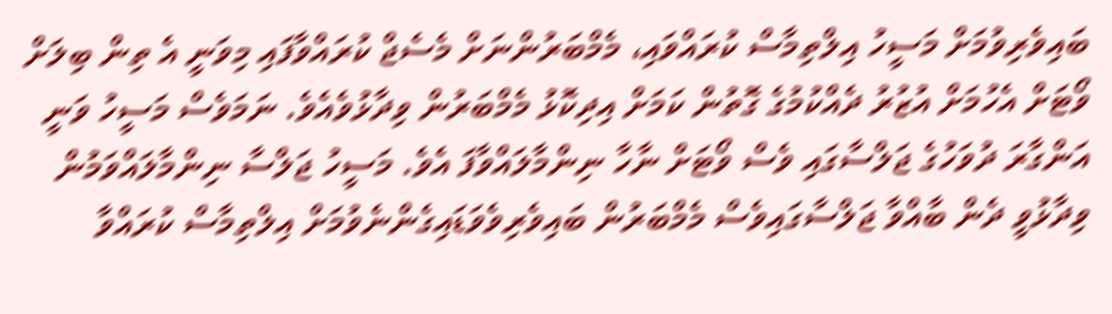ބައިވެރިވުމަށް މަސީހު އިލްތިމާސް ކުރައްވައި، މެމްބަރުންނަށް މެސެޖް ކުރައްވާފައި މިވަނީ އެ ތިން ބިލަށް ވޯޓަށް އެހުމަށް އުޒުރު ދެއްކުމުގެ ގޮތުން ކަމަށް އިދިކޮޅު މެމްބަރުން ވިދާޅުވެއެވެ. ނަމަވެސް މަސީހު ވަނީ އަންގާރަ ދުވަހުގެ ޖަލްސާގައި ވެސް ވޯޓަށް ނާހާ ނިންމާލައްވާފަ އެވެ. މަސީހު ޖަލްސާ ނިންމާލައްވަމުން ވިދާޅުވީ ދެން ބާއްވާ ޖަލްސާގައިވެސް މެމްބަރުން ބައިވެރިވެވަޑައިގެންނެވުމަށް އިލްތިމާސް ކުރައްވާ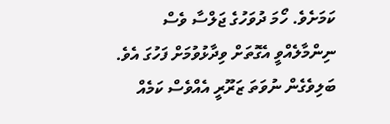ކަމަށެވެ. ހޯމަ ދުވަހުގެ ޖަލްސާ ވެސް ނިންމާލެއްވީ އެގޮތަށް ވިދާޅުވުމަށް ފަހުގަ އެވެ.
ބަލިވެގެން ނުވަތަ ޒަރޫރީ އެއްވެސް ކަމެއް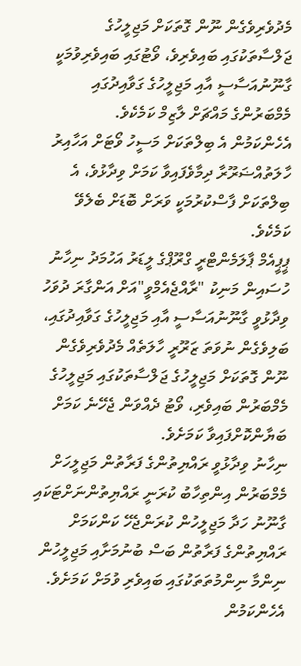މެދުވެރިވެގެން ނޫން ގޮތަކަށް މަޖިލީހުގެ ޖަލްސާތަކުގައި ބައިވެރިވެ، ވޯޓުގައި ބައިވެރިވުމަކީ ގާނޫނުއަސާސީ އާއި މަޖިލީހުގެ ގަވާއިދުގައި މެމްބަރުންގެ މައްޗަށް ލާޒިމް ކަމެކެވެ.
އެހެންކަމުން އެ ބިލްތަކަށް މަސީހު ވޯޓަށް އަހާއިރު ހާލަތުއްޟަރޫރާ ދިމާވެފައިވާ ކަމަށް ވިދާޅުވެ، އެ ބިލްތަކަށް ފާސްކުރުމަކީ ވަރަށް ބޮޑަށް ބެލެވޭ ކަމެކެވެ.
ޕީޕީއެމް ޕާލަމެންޓްރީ ގްރޫޕްގެ ލީޑަރު އަހުމަދު ނިހާނު ހުސައިން މަނިކު "ރާއްޖެއެމްވީ"އަށް އަންގާރަ ދުވަހު ވިދާޅުވީ ގާނޫނުއަސާސީ އާއި މަޖިލީހުގެ ގަވާއިދުގައި، ބަލިވެގެން ނުވަތަ ޒަރޫރީ ހާލަތެއް މެދުވެރިވެގެން ނޫން ގޮތަކަށް މަޖިލީހުގެ ޖަލްސާތަކުގައި މަޖިލީހުގެ މެމްބަރުން ބައިވެރި، ވޯޓު ދެއްވަން ޖެހޭނެ ކަމަށް ބަޔާންކޮށްފައިވާ ކަމަށެވެ.
ނިހާނު ވިދާޅުވީ ރައްޔިތުންގެ ފަރާތުން މަޖިލީހަށް މެމްބަރުން އިންތިހާބު ކުރަނީ ރައްޔިތުންނަށްޓަކައި ގާނޫނު ހަދާ މަޖިލީހުން ކުރަންޖެހޭ ކަންކަމަށް ރައްޔިތުންގެ ފަރާތުން ބަސް ބުނުމަށާއި މަޖިލީހުން ނިންމާ ނިންމުތަތަކުގައި ބައިވެރި ވުމަށް ކަމަށެވެ. އެހެންކަމުން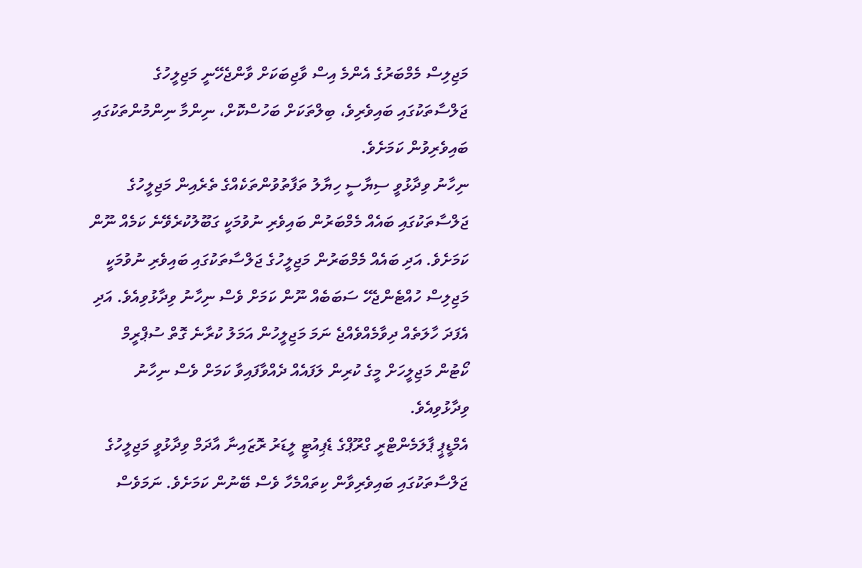މަޖިލިސް މެމްބަރުގެ އެންމެ އިސް ވާޖިބަކަށް ވާންޖެހޭނީ މަޖިލީހުގެ ޖަލްސާތަކުގައި ބައިވެރިވެ، ބިލްތަކަށް ބަހުސްކޮށް، ނިންމާ ނިންމުންތަކުގައި ބައިވެރިވުން ކަމަށެވެ.
ނިހާނު ވިދާޅުވީ ސިޔާސީ ހިޔާލު ތަފާތުވުންތަކެއްގެ ތެރެއިން މަޖިލީހުގެ ޖަލްސާތަކުގައި ބައެއް މެމްބަރުން ބައިވެރި ނުވުމަކީ ގަބޫލުކުރެވޭނެ ކަމެއް ނޫން ކަމަށެވެ. އަދި ބައެއް މެމްބަރުން މަޖިލީހުގެ ޖަލްސާތަކުގައި ބައިވެރި ނުވުމަކީ މަޖިލިސް ހުއްޓެންޖެހޭ ސަބަބެއް ނޫން ކަމަށް ވެސް ނިހާނު ވިދާޅުވިއެވެ. އަދި އެފަދަ ހާލަތެއް ދިވާމެއްވެއްޖެ ނަމަ މަޖިލީހުން އަމަލު ކުރާނެ ގޮތް ސުޕްރީމް ކޯޓުން މަޖިލީހަށް މީގެ ކުރިން ލަފައެއް ދެއްވާފައިވާ ކަމަށް ވެސް ނިހާނު ވިދާޅުވިއެވެ.
އެމްޑީޕީ ޕާލަމެންޓްރީ ގްރޫޕްގެ ޑެޕިއުޓީ ލީޑަރު ރޮޒައިނާ އާދަމް ވިދާޅުވީ މަޖިލީހުގެ ޖަލްސާތަކުގައި ބައިވެރިވާން ކިތައްމެހާ ވެސް ބޭނުން ކަމަށެވެ. ނަމަވެސް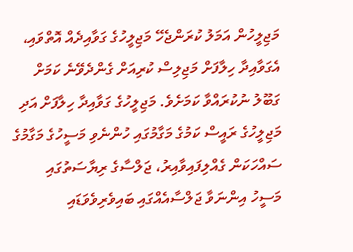މަޖިލީހުން އަމަލު ކުރަންޖެހޭ މަޖިލީހުގެ ގަވާއިދެއް އޮތްވައި، އެގަވާއިދާ ހިލާފަށް މަޖިލިސް ކުރިއަށް ގެންދެވޭނެ ކަމަށް ގަބޫލު ނުކުރައްވާ ކަމަށެވެ. މަޖިލީހުގެ ގަވާއިދާ ހިލާފަށް އަދި މަޖިލީހުގެ ރައީސް ކަމުގެ މަގާމުގައި ހުންނެވި މަސީހުގެ މަގާމުގެ ސައްހަކަން ގެއްލިފައިވާއިރު، ޖަލްސާގެ ރިޔާސަތުގައި މަސީހު އިންނަވާ ޖަލްސާއެއްގައި ބައިވެރިވެވަޑައި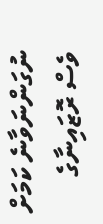ނުގަންނަވާނެ ކަމަށް ވެސް ރޮޒައިނާގެ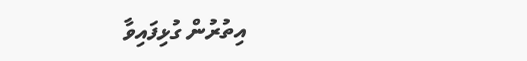އިތުރުން ގުޅިފައިވާ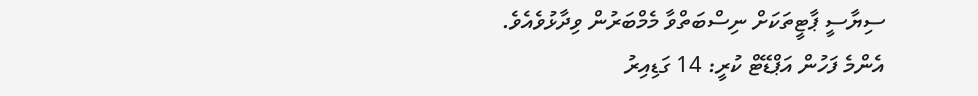ސިޔާސީ ޕާޓީތަކަށް ނިސްބަތްވާ މެމްބަރުން ވިދާޅުވެއެވެ.
އެންމެ ފަހުން އަޕްޑޭޓް ކުރީ: 14 ގަޑިއިރު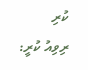ކުރި
ރިވިއު ކުރީ: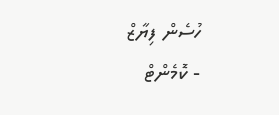ހުސެން ފިޔާޒް
- ކޮމެންޓް